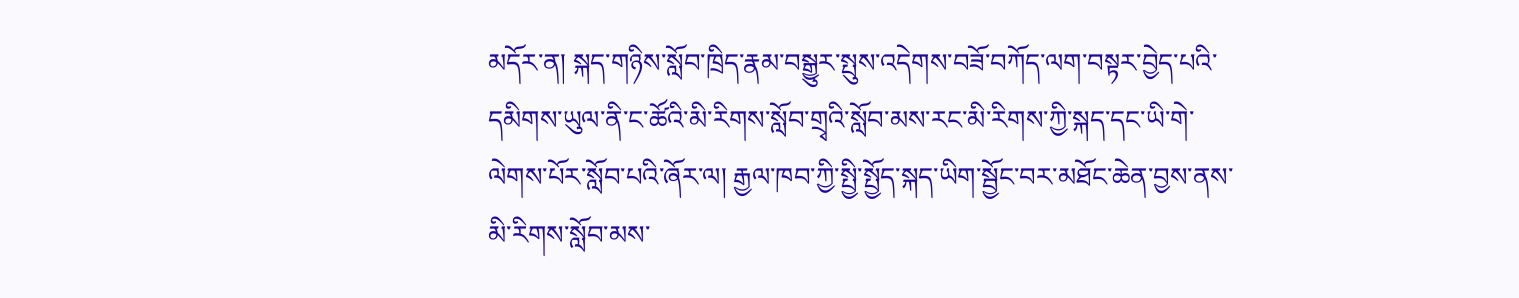མདོར་ན། སྐད་གཉིས་སློབ་ཁྲིད་རྣམ་བསྒྱུར་སྤུས་འདེགས་བཟོ་བཀོད་ལག་བསྟར་བྱེད་པའི་དམིགས་ཡུལ་ནི་ང་ཚོའི་མི་རིགས་སློབ་གྲྭའི་སློབ་མས་རང་མི་རིགས་ཀྱི་སྐད་དང་ཡི་གེ་ལེགས་པོར་སློབ་པའི་ཞོར་ལ། རྒྱལ་ཁབ་ཀྱི་སྤྱི་སྤྱོད་སྐད་ཡིག་སྦྱོང་བར་མཐོང་ཆེན་བྱས་ནས་མི་རིགས་སློབ་མས་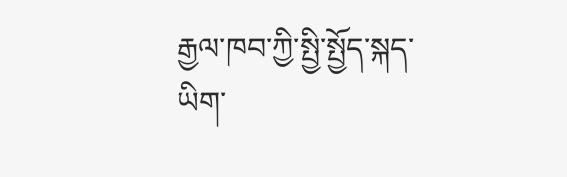རྒྱལ་ཁབ་ཀྱི་སྤྱི་སྤྱོད་སྐད་ཡིག་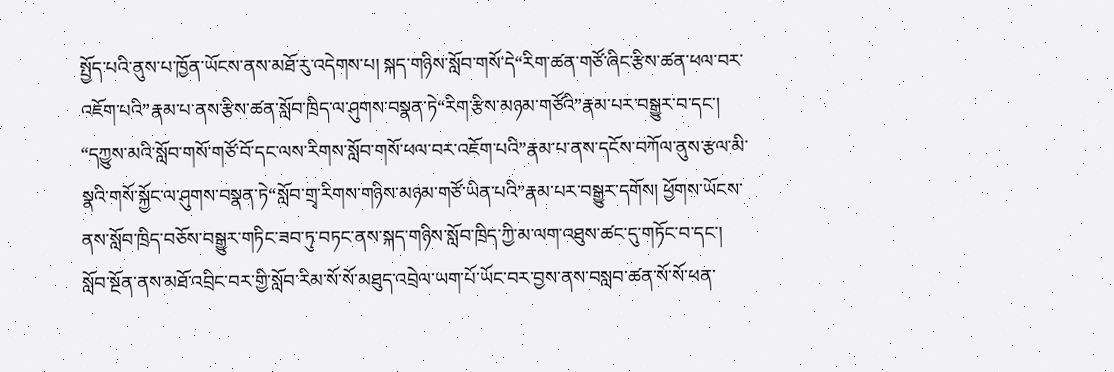སྤྱོད་པའི་ནུས་པ་ཁྱོན་ཡོངས་ནས་མཐོ་རུ་འདེགས་པ། སྐད་གཉིས་སློབ་གསོ་དེ“རིག་ཚན་གཙོ་ཞིང་རྩིས་ཚན་ཕལ་བར་འཇོག་པའི”རྣམ་པ་ནས་རྩིས་ཚན་སློབ་ཁྲིད་ལ་ཤུགས་བསྣན་ཏེ“རིག་རྩིས་མཉམ་གཙོའི”རྣམ་པར་བསྒྱུར་བ་དང་། “དཀྱུས་མའི་སློབ་གསོ་གཙོ་བོ་དང་ལས་རིགས་སློབ་གསོ་ཕལ་བར་འཇོག་པའི”རྣམ་པ་ནས་དངོས་བཀོལ་ནུས་རྩལ་མི་སྣའི་གསོ་སྐྱོང་ལ་ཤུགས་བསྣན་ཏེ“སློབ་གྲྭ་རིགས་གཉིས་མཉམ་གཙོ་ཡིན་པའི”རྣམ་པར་བསྒྱུར་དགོས། ཕྱོགས་ཡོངས་ནས་སློབ་ཁྲིད་བཅོས་བསྒྱུར་གཏིང་ཟབ་ཏུ་བཏང་ནས་སྐད་གཉིས་སློབ་ཁྲིད་ཀྱི་མ་ལག་འཐུས་ཚང་དུ་གཏོང་བ་དང་། སློབ་སྔོན་ནས་མཐོ་འབྲིང་བར་གྱི་སློབ་རིམ་སོ་སོ་མཐུད་འབྲེལ་ཡག་པོ་ཡོང་བར་བྱས་ནས་བསླབ་ཚན་སོ་སོ་ཕན་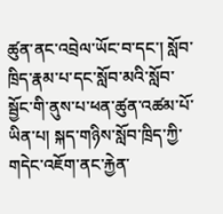ཚུན་ནང་འབྲེལ་ཡོང་བ་དང་། སློབ་ཁྲིད་རྣམ་པ་དང་སློབ་མའི་སློབ་སྦྱོང་གི་ནུས་པ་ཕན་ཚུན་འཚམ་པོ་ཡིན་པ། སྐད་གཉིས་སློབ་ཁྲིད་ཀྱི་གདེང་འཇོག་ནང་རྐྱེན་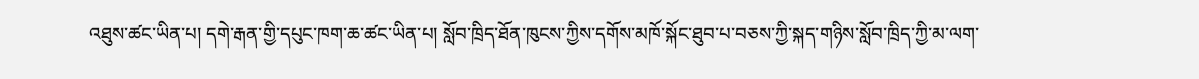འཐུས་ཚང་ཡིན་པ། དགེ་རྒན་གྱི་དཔུང་ཁག་ཆ་ཚང་ཡིན་པ། སློབ་ཁྲིད་ཐོན་ཁུངས་ཀྱིས་དགོས་མཁོ་སྐོང་ཐུབ་པ་བཅས་ཀྱི་སྐད་གཉིས་སློབ་ཁྲིད་ཀྱི་མ་ལག་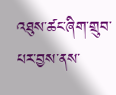འཐུས་ཚང་ཞིག་གྲུབ་པར་བྱས་ནས་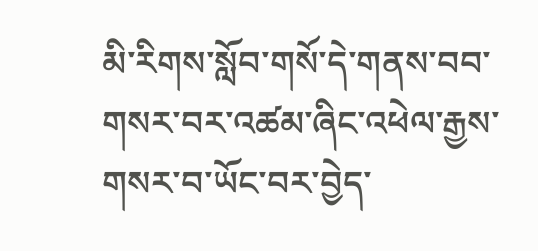མི་རིགས་སློབ་གསོ་དེ་གནས་བབ་གསར་བར་འཚམ་ཞིང་འཕེལ་རྒྱས་གསར་བ་ཡོང་བར་བྱེད་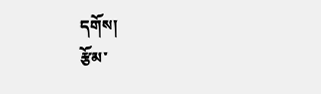དགོས།
རྩོམ་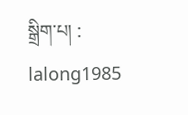སྒྲིག་པ། : lalong1985